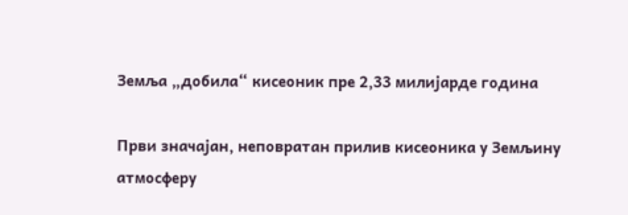Земља „добила“ кисеоник пре 2,33 милијарде година

Први значајан, неповратан прилив кисеоника у Земљину атмосферу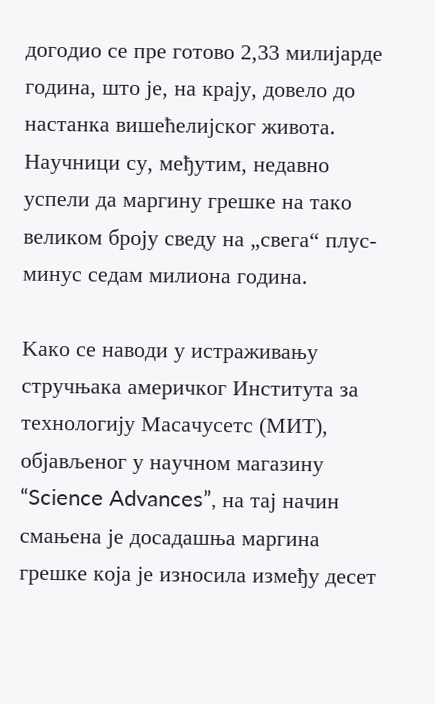догодио се пре готово 2,33 милијарде година, што је, на крају, довело до настанка вишећелијског живота. Научници су, међутим, недавно успели да маргину грешке на тако великом броју сведу на „свега“ плус-минус седам милиона година.

Kако се наводи у истраживању стручњака америчког Института за технологију Масачусетс (МИТ), објављеног у научном магазину “Science Advances”, на тај начин смањена је досадашња маргина грешке која је износила између десет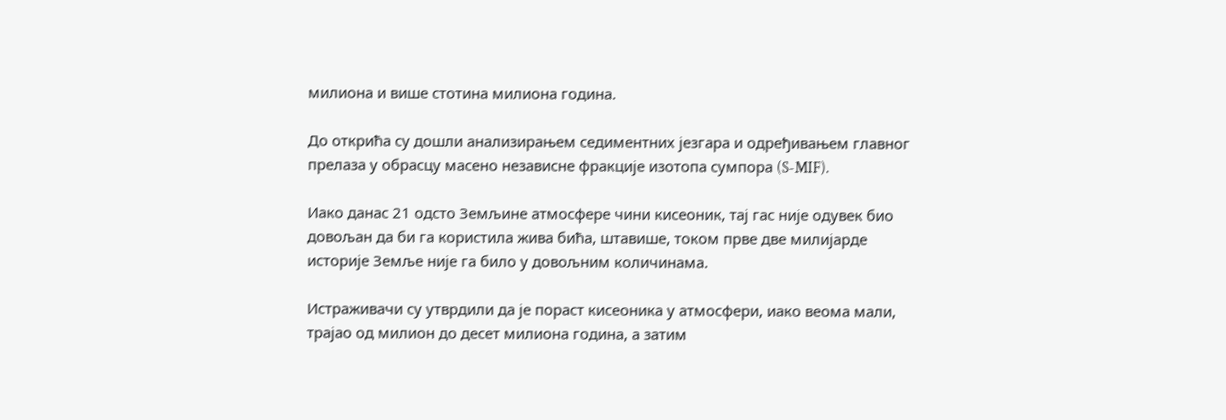милиона и више стотина милиона година.

До открића су дошли анализирањем седиментних језгaра и одређивањем главног прелаза у обрасцу масено независне фракције изотопа сумпора (S-MIF).

Иако данас 21 одсто Земљине атмосфере чини кисеоник, тај гас није одувек био довољан да би га користила жива бића, штавише, током прве две милијарде историје Земље није га било у довољним количинама.

Истраживачи су утврдили да је пораст кисеоника у атмосфери, иако веома мали, трајао од милион до десет милиона година, а затим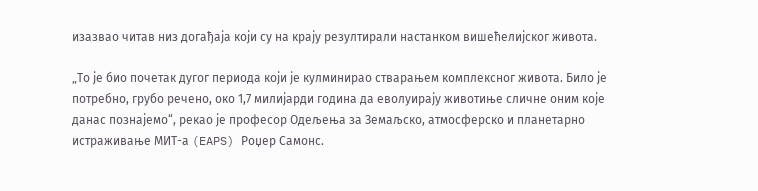изазвао читав низ догађаја који су на крају резултирали настанком вишећелијског живота.

„То је био почетак дугог периода који је кулминирао стварањем комплексног живота. Било је потребно, грубо речено, око 1,7 милијарди година да еволуирају животиње сличне оним које данас познајемо“, рекао је професор Одељења за Земаљско, атмосферско и планетарно истраживање МИТ-а (EAPS) Роџер Самонс.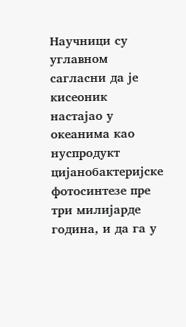Научници су углавном сагласни да је кисеоник настајао у океанима као нуспродукт цијанобактеријске фотосинтезе пре три милијарде година, и да га у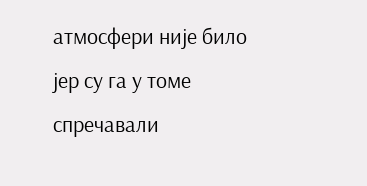атмосфери није било јер су га у томе спречавали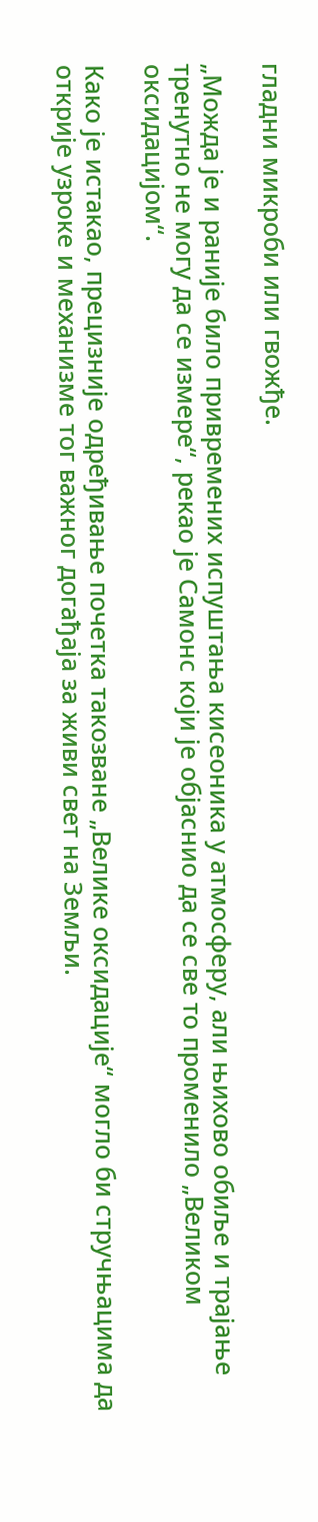гладни микроби или гвожђе.

„Можда је и раније било привремених испуштања кисеоника у атмосферу, али њихово обиље и трајање тренутно не могу да се измере“, рекао је Самонс који је објаснио да се све то променило „Великом оксидацијом“.

Како је истакао, прецизније одређивање почетка такозване „Велике оксидације“ могло би стручњацима да открије узроке и механизме тог важног догађаја за живи свет на Земљи.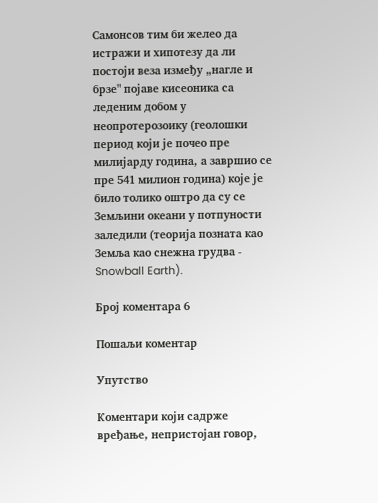Самонсов тим би желео да истражи и хипотезу да ли постоји веза између „нагле и брзе" појаве кисеоника са леденим добом у неопротерозоику (геолошки период који је почео пре милијарду година, а завршио се пре 541 милион година) које је било толико оштро да су се Земљини океани у потпуности заледили (теорија позната као Земља као снежна грудва - Snowball Earth).

Број коментара 6

Пошаљи коментар

Упутство

Коментари који садрже вређање, непристојан говор,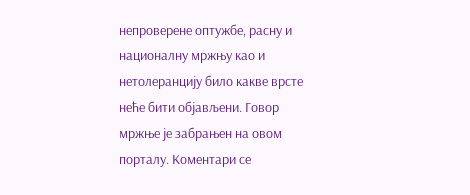непроверене оптужбе, расну и националну мржњу као и нетолеранцију било какве врсте неће бити објављени. Говор мржње је забрањен на овом порталу. Коментари се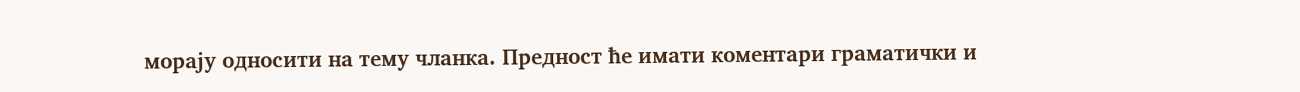морају односити на тему чланка. Предност ће имати коментари граматички и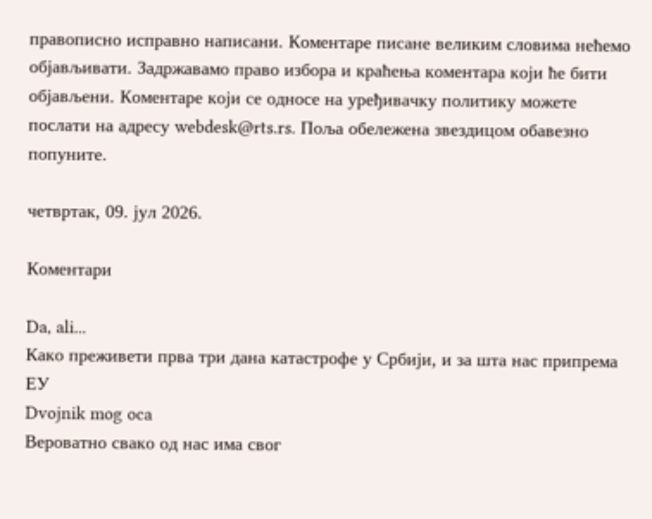правописно исправно написани. Коментаре писане великим словима нећемо објављивати. Задржавамо право избора и краћења коментара који ће бити објављени. Коментаре који се односе на уређивачку политику можете послати на адресу webdesk@rts.rs. Поља обележена звездицом обавезно попуните.

четвртак, 09. јул 2026.

Коментари

Da, ali...
Како преживети прва три дана катастрофе у Србији, и за шта нас припрема ЕУ
Dvojnik mog oca
Вероватно свако од нас има свог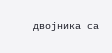двојника са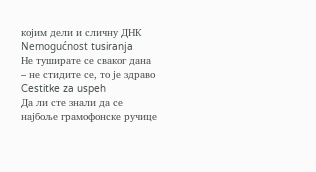којим дели и сличну ДНК
Nemogućnost tusiranja
Не туширате се сваког дана – не стидите се, то је здраво
Cestitke za uspeh
Да ли сте знали да се најбоље грамофонске ручице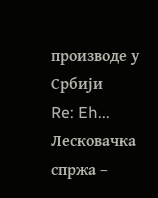производе у Србији
Re: Eh...
Лесковачка спржа –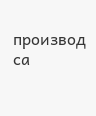производ са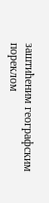заштићеним географским пореклом